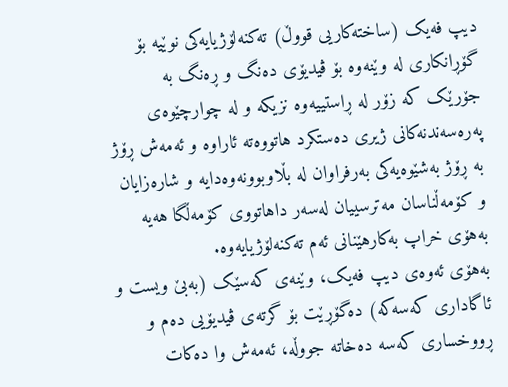دیپ فەیک (ساختەکاریی قووڵ) تەکنەلۆژیایەکی نوێیە بۆ گۆڕانکاری لە وێنەوە بۆ ڤیدیۆی دەنگ و ڕەنگ بە جۆرێک کە زۆر لە ڕاستییەوە نزیکە و لە چوارچێوەی پەرەسەندنەکانی ژیری دەستکرد هاتووەتە ئاراوە و ئەمەش ڕۆژ بە ڕۆژ بەشێوەیەکی بەرفراوان لە بڵاوبوونەوەدایە و شارەزایان و کۆمەڵناسان مەترسییان لەسەر داهاتووی کۆمەڵگا هەیە بەهۆی خراپ بەکارهێنانی ئەم تەکنەلۆژیایەوە.
بەهۆی ئەوەی دیپ فەیک، وێنەی کەسێک (بەبێ ویست و ئاگاداری کەسەکە) دەگۆڕێت بۆ گرتەی ڤیدیۆیی دەم و ڕووخساری کەسە دەخاتە جووڵە، ئەمەش وا دەکات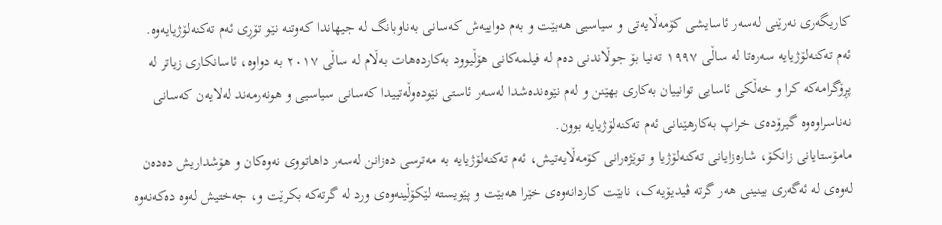کاریگەری نەرێنی لەسەر ئاسایشی کۆمەڵایەتی و سیاسیی هەبێت و بەم دواییەش کەسانی بەناوبانگ لە جیهاندا کەوتنە نێو تۆڕی ئەم تەکنەلۆژیایەوە.
ئەم تەکنەلۆژیایە سەرەتا لە ساڵی ١٩٩٧ تەنیا بۆ جوڵاندنی دەم لە فیلمەکانی هۆڵیوود بەکاردەهات بەڵام لە ساڵی ٢٠١٧ بە دواوە، ئاسانکاری زیاتر لە پڕۆگرامەکە کرا و خەڵکی ئاسایی توانییان بەکاری بهێنن و لەم نێوەندەشدا لەسەر ئاستی نێودەوڵەتییدا کەسانی سیاسیی و هونەرمەند لەلایەن کەسانی نەناسراوەوە گیرۆدەی خراپ بەکارهێنانی ئەم تەکنەلۆژیایە بوون.
مامۆستایانی زانکۆ، شارەزایانی تەکنەلۆژیا و توێژەرانی کۆمەڵایەتیش، ئەم تەکنەلۆژیایە بە مەترسی دەزانن لەسەر داهاتووی نەوەکان و هۆشداریش دەدەن لەوەی لە ئەگەری بینینی هەر گرتە ڤیدیۆیەک، نابێت کاردانەوەی خێرا هەبێت و پێویستە لێکۆڵینەوەی ورد لە گرتەکە بکرێت و، جەختیش لەوە دەکەنەوە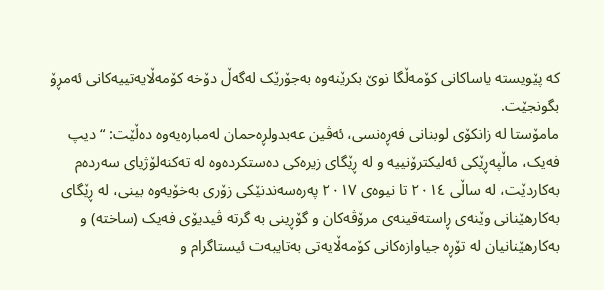کە پێویستە یاساکانی کۆمەڵگا نوێ بکرێنەوە بەجۆرێک لەگەڵ دۆخە کۆمەڵایەتییەکانی ئەمڕۆ بگونجێت.
مامۆستا لە زانکۆی لوبنانی فەڕەنسی، ئەڤین عەبدولڕەحمان لەمبارەیەوە دەڵێت: “دیپ فەیک، ماڵپەڕێکی ئەلیکترۆنییە و لە ڕێگای زیرەکی دەستکردەوە لە تەکنەلۆژیای سەردەم بەکاردێت، لە ساڵی ٢٠١٤ تا نیوەی ٢٠١٧ پەرەسەندنێکی زۆری بەخۆیەوە بینی، لە ڕێگای بەکارهێنانی وێنەی ڕاستەقینەی مرۆڤەکان و گۆڕینی بە گرتە ڤیدیۆی فەیک (ساختە) و بەکارهێنانیان لە تۆڕە جیاوازەکانی کۆمەڵایەتی بەتایبەت ئیستاگرام و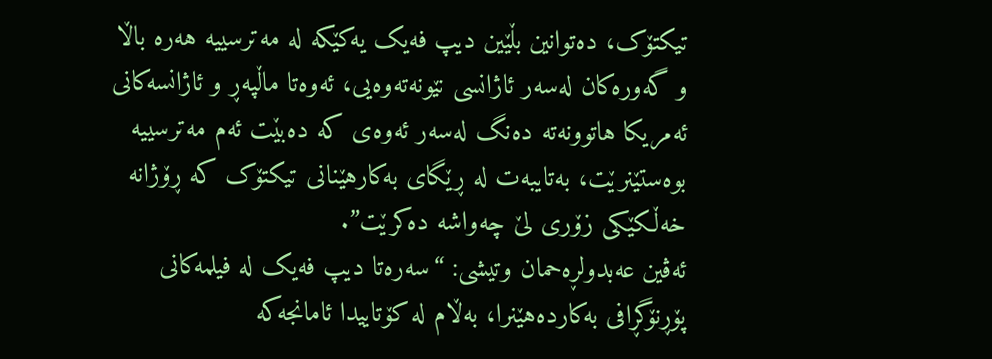تیکتۆک، دەتوانین بڵێین دیپ فەیک یەکێکە لە مەترسییە هەرە باڵا و گەورەکان لەسەر ئاژانسی نێونەتەوەیی، ئەوەتا ماڵپەڕ و ئاژانسەکانی ئەمریکا هاتوونەتە دەنگ لەسەر ئەوەی کە دەبێت ئەم مەترسییە بوەستێنرێت، بەتایبەت لە ڕێگای بەکارهێنانی تیکتۆک کە ڕۆژانە خەڵکێکی زۆری لێ چەواشە دەکرێت”.
ئەڤین عەبدولڕەحمان وتیشی: “سەرەتا دیپ فەیک لە فیلمەکانی پۆڕنۆگڕافی بەکاردەهێنرا، بەڵام لە کۆتاییدا ئامانجەکە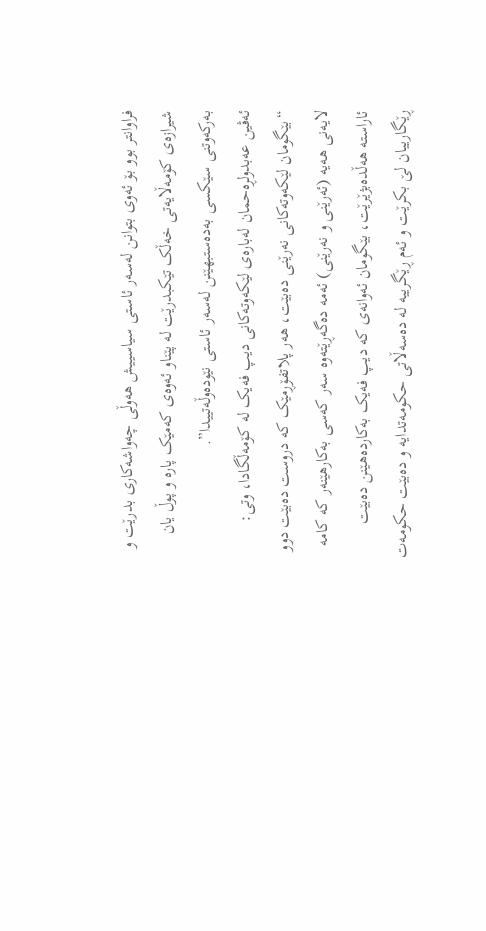فراوانتر بوو بۆ ئەوی بتوانن لەسەر ئاستی سیاسییش هەوڵی چەواشەکاری بدرێت و شیرازەی کۆمەڵایەتی خەڵک تێکبدرێت لە پێناو ئەوەی کەمێک پارە و پوڵ یان بەرکەوتنی سێکسی بەدەستبهێنن لەسەر ئاستی نێودەوڵەتییدا”.
ئەڤین عەبدولڕەحمان لەبارەی لێکەوتەکانی دیپ فەیک لە کۆمەڵگادا، وتی: “بێگومان لێکەوتەکانی نەرێنی دەبێت، هەر پلاتفۆڕمێک کە دروست دەبێت دوو لایەنی هەیە (ئەرێنی و نەرێنی) ئەمە دەگەڕێتەوە سەر کەسی بەکارهێنەر کە کامە ئاراستە هەڵدەبژێرێت، بێگومان ئەوانەی کە دیپ فەیک بەکاردەهێنن دەبێت ڕێگارییان لێ بکرێت و ئەم ڕێگرییە لە دەسەڵاتی حکومەتدایە و دەبێت حکومەت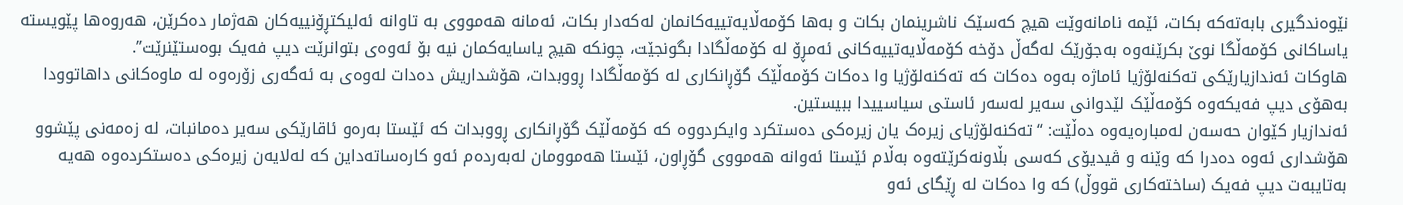نێوەندگیری بابەتەکە بکات، ئێمە نامانەوێت هیچ کەسێک ناشرینمان بکات و بەها کۆمەڵایەتییەکانمان لەکەدار بکات، ئەمانە هەمووی بە تاوانە ئەلیکتڕۆنییەکان هەژمار دەکرێن، هەروەها پێویستە یاساکانی کۆمەڵگا نوێ بکرێنەوە بەجۆرێک لەگەڵ دۆخە کۆمەڵایەتییەکانی ئەمڕۆ لە کۆمەڵگادا بگونجێت، چونکە هیچ یاسایەکمان نیە بۆ ئەوەی بتوانرێت دیپ فەیک بوەستێنرێت”.
هاوکات ئەندازیارێکی تەکنەلۆژیا ئاماژە بەوە دەکات کە تەکنەلۆژیا وا دەکات کۆمەڵێک گۆڕانکاری لە کۆمەڵگادا ڕووبدات، هۆشداریش دەدات لەوەی بە ئەگەری زۆرەوە لە ماوەکانی داهاتوودا بەهۆی دیپ فەیکەوە کۆمەڵێک لێدوانی سەیر لەسەر ئاستی سیاسییدا ببیستین.
ئەندازیار کێوان حەسەن لەمبارەیەوە دەڵێت: “تەکنەلۆژیای زیرەک یان زیرەکی دەستکرد وایکردووە کە کۆمەڵێک گۆڕانکاری ڕووبدات کە ئێستا بەرەو ئاقارێکی سەیر دەمانبات، لە زەمەنی پێشوو هۆشداری ئەوە دەدرا کە وێنە و ڤیدیۆی کەسی بڵاونەکرێتەوە بەڵام ئێستا ئەوانە هەمووی گۆڕاون، ئێستا هەموومان لەبەردەم ئەو کارەساتەداین کە لەلایەن زیرەکی دەستکردەوە هەیە بەتایبەت دیپ فەیک (ساختەکاری قووڵ) کە وا دەکات لە ڕێگای ئەو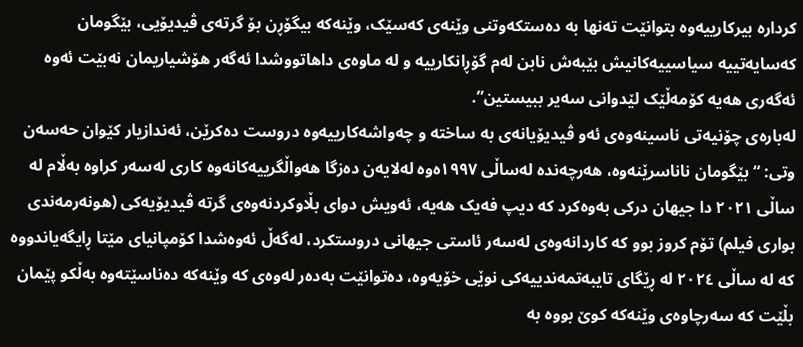کردارە بیرکارییەوە بتوانێت تەنها بە دەستکەوتنی وێنەی کەسێک، وێنەکە بیگۆڕن بۆ گرتەی ڤیدیۆیی، بێگومان کەسایەتییە سیاسییەکانیش بێبەش نابن لەم گۆڕانکارییە و لە ماوەی داهاتووشدا ئەگەر هۆشیاریمان نەبێت ئەوە ئەگەری هەیە کۆمەڵێک لێدوانی سەیر ببیستین”.
لەبارەی چۆنیەتی ناسینەوەی ئەو ڤیدیۆیانەی بە ساختە و چەواشەکارییەوە دروست دەکرێن، ئەندازیار کێوان حەسەن وتی: “بێگومان ناناسرێنەوە، هەرچەندە لەساڵی ١٩٩٧ەوە لەلایەن دەزگا هەواڵگرییەکانەوە کاری لەسەر کراوە بەڵام لە ساڵی ٢٠٢١ دا جیهان درکی بەوەکرد کە دیپ فەیک هەیە، ئەویش دوای بڵاوکردنەوەی گرتە ڤیدیۆیەکی (هونەرمەندی بواری فیلم) تۆم کروز بوو کە کاردانەوەی لەسەر ئاستی جیهانی دروستکرد، لەگەڵ ئەوەشدا کۆمپانیای مێتا ڕایگەیاندووە کە لە ساڵی ٢٠٢٤ لە ڕێگای تایبەتمەندییەکی نوێی خۆیەوە، دەتوانێت بەدەر لەوەی کە وێنەکە دەناسێتەوە بەڵکو پێمان بڵێت کە سەرچاوەی وێنەکە کوێ بووە بە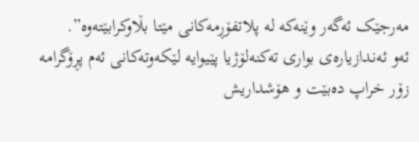مەرجێک ئەگەر وێنەکە لە پلاتفۆڕمەکانی مێتا بڵاوکرابێتەوە”.
ئەو ئەندازیارەی بواری تەکنەلۆژیا پێیوایە لێکەوتەکانی ئەم پڕۆگرامە زۆر خراپ دەبێت و هۆشداریش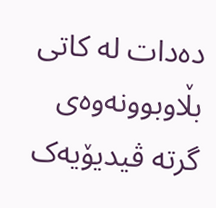دەدات لە کاتی بڵاوبوونەوەی گرتە ڤیدیۆیەک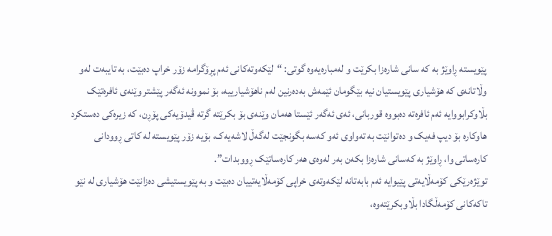پێویستە ڕاوێژ بە کە سانی شارەزا بکرێت و لەمبارەیەوە گوتی: “لێکەوتەکانی ئەم پڕۆگرامە زۆر خراپ دەبێت، بە تایبەت لەو وڵاتانەی کە هۆشیاری پێویستیان نیە بێگومان ئێمەش بەدەرنین لەم ناهۆشیارییە، بۆ نموونە ئەگەر پێشتر وێنەی ئافرەتێک بڵاوکرابووایە ئەم ئافرەتە دەبووە قوربانی، ئەی ئەگەر ئێستا هەمان وێنەی بۆ بکرێتە گرتە ڤیدۆیەکی پۆڕن، کە زیرەکی دەستکرد هاوکارە بۆ دیپ فەیک و دەتوانێت بە تەواوی ئەو کەسە بگونجێت لەگەڵ لاشەیەک، بۆیە زۆر پێویستە لە کاتی ڕوودانی کارەساتی وا، ڕاوێژ بە کەسانی شارەزا بکەن بەر لەوەی هەر کارەساتێک ڕووبدات”.
توێژەرێکی کۆمەڵایەتی پێیوایە ئەم بابەتانە لێکەوتەی خراپی کۆمەڵایەتییان دەبێت و بە پێویستیشی دەزانێت هۆشیاری لە نێو تاکەکانی کۆمەڵگادا بڵاوبکرێتەوە،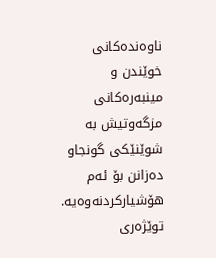ناوەندەکانی خوێندن و مینبەرەکانی مزگەوتیش بە شوێنێکی گونجاو دەزانن بۆ ئەم هۆشیارکردنەوەیە.
توێژەری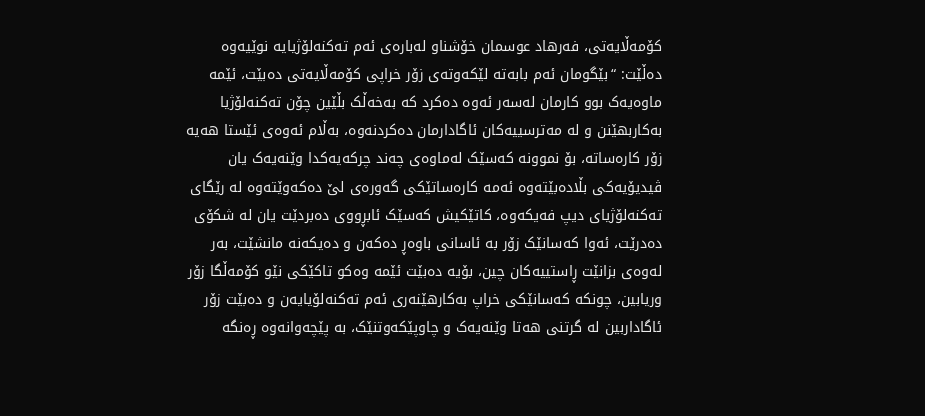کۆمەڵایەتی، فەرهاد عوسمان خۆشناو لەبارەی ئەم تەکنەلۆژیایە نوێیەوە دەڵێت: “بێگومان ئەم بابەتە لێکەوتەی زۆر خراپی کۆمەڵایەتی دەبێت، ئێمە ماوەیەک بوو کارمان لەسەر ئەوە دەکرد کە بەخەڵک بڵێین چۆن تەکنەلۆژیا بەکاربهێنن و لە مەترسییەکان ئاگادارمان دەکردنەوە، بەڵام ئەوەی ئێستا هەیە زۆر کارەساتە، بۆ نموونە کەسێک لەماوەی چەند چرکەیەکدا وێنەیەک یان ڤیدیۆیەکی بڵادەبێتەوە ئەمە کارەساتێکی گەورەی لێ دەکەوێتەوە لە رێگای تەکنەلۆژیای دیپ فەیکەوە، کاتێکیش کەسێک ئابڕووی دەبردێت یان لە شکۆی دەدرێت، ئەوا کەسانێک زۆر بە ئاسانی باوەڕ دەکەن و دەیکەنە مانشێت، بەر لەوەی بزانێت ڕاستییەکان چین، بۆیە دەبێت ئێمە وەکو تاکێکی نێو کۆمەڵگا زۆر وریابین، چونکە کەسانێکی خراپ بەکارهێنەری ئەم تەکنەلۆیایەن و دەبێت زۆر ئاگاداربین لە گرتنی هەتا وێنەیەک و چاوپێکەوتنێک، بە پێچەوانەوە ڕەنگە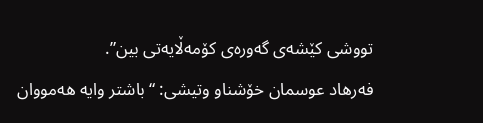تووشی کێشەی گەورەی کۆمەڵایەتی بین”.
فەرهاد عوسمان خۆشناو وتیشی: “باشتر وایە هەمووان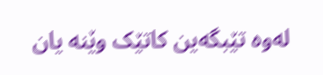لەوە تێبگەین کاتێک وێنە یان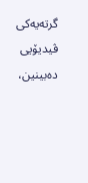گرتەیەکی ڤیدیۆیی دەبینین،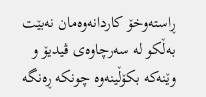ڕاستەوخۆ کاردانەوەمان نەبێت بەڵکو لە سەرچاوەی ڤیدیۆ و وێنەکە بکۆڵینەوە چونکە ڕەنگە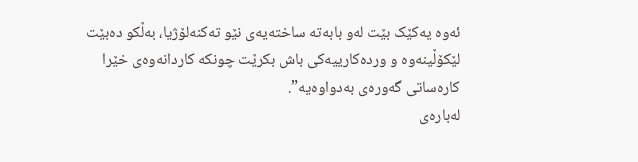ئەوە یەکێک بێت لەو بابەتە ساختەیەی نێو تەکنەلۆژیا، بەڵکو دەبێت لێکۆڵینەوە و وردەکارییەکی باش بکرێت چونکە کاردانەوەی خێرا کارەساتی گەورەی بەدواوەیە”.
لەبارەی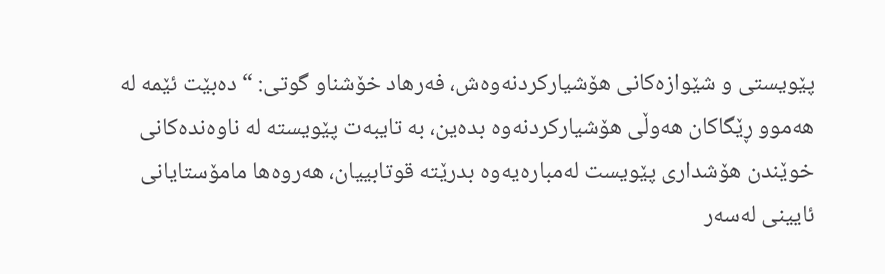پێویستی و شێوازەکانی هۆشیارکردنەوەش، فەرهاد خۆشناو گوتی: “دەبێت ئێمە لە هەموو ڕێگاکان هەوڵی هۆشیارکردنەوە بدەین، بە تایبەت پێویستە لە ناوەندەکانی خوێندن هۆشداری پێویست لەمبارەیەوە بدرێتە قوتابییان، هەروەها مامۆستایانی ئایینی لەسەر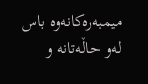میمبەرەکانەوە باس لەو حاڵەتانە و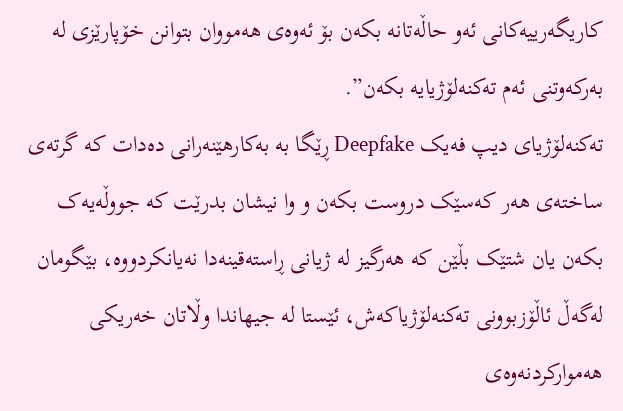کاریگەرییەکانی ئەو حاڵەتانە بکەن بۆ ئەوەی هەمووان بتوانن خۆپارێزی لە بەرکەوتنی ئەم تەکنەلۆژیایە بکەن”.
تەکنەلۆژیای دیپ فەیک Deepfake ڕێگا بە بەکارھێنەرانی دەدات کە گرتەی ساختەی ھەر کەسێک دروست بکەن و وا نیشان بدرێت کە جووڵەیەک بکەن یان شتێک بڵێن کە ھەرگیز لە ژیانی ڕاستەقینەدا نەیانکردووە، بێگومان لەگەڵ ئاڵۆزبوونی تەکنەلۆژیاکەش، ئێستا لە جیھاندا وڵاتان خەریکی ھەموارکردنەوەی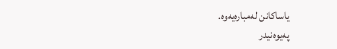یاساکانن لەمبارەیەوە.
پەیوەنیدر